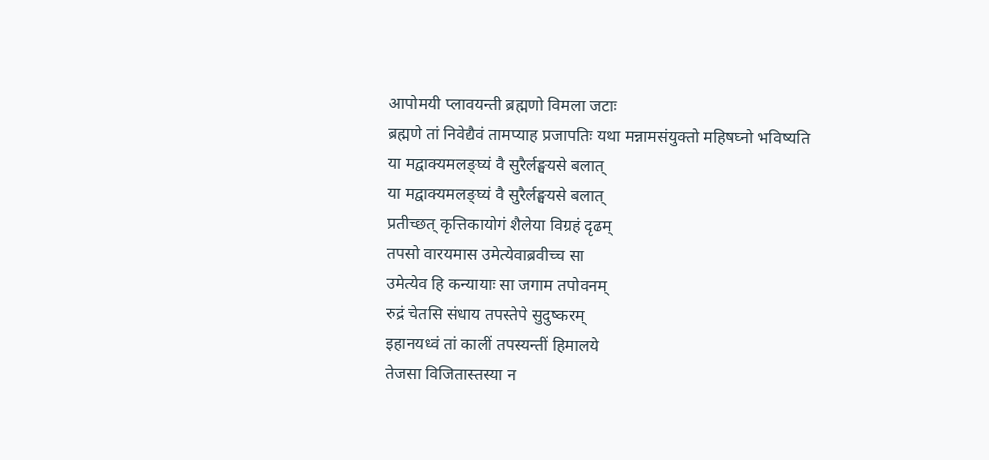आपोमयी प्लावयन्ती ब्रह्मणो विमला जटाः
ब्रह्मणे तां निवेद्यैवं तामप्याह प्रजापतिः यथा मन्नामसंयुक्तो महिषघ्नो भविष्यति
या मद्वाक्यमलङ्घ्यं वै सुरैर्लङ्घयसे बलात्
या मद्वाक्यमलङ्घ्यं वै सुरैर्लङ्घयसे बलात्
प्रतीच्छत् कृत्तिकायोगं शैलेया विग्रहं दृढम्
तपसो वारयमास उमेत्येवाब्रवीच्च सा
उमेत्येव हि कन्यायाः सा जगाम तपोवनम्
रुद्रं चेतसि संधाय तपस्तेपे सुदुष्करम्
इहानयध्वं तां कालीं तपस्यन्तीं हिमालये
तेजसा विजितास्तस्या न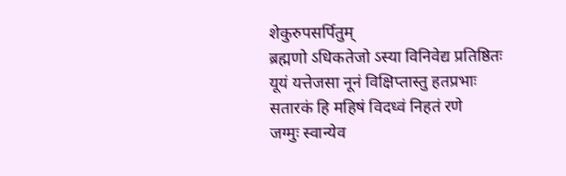शेकुरुपसर्पितुम्
ब्रह्मणो ऽधिकतेजो ऽस्या विनिवेद्य प्रतिष्ठितः
यूयं यत्तेजसा नूनं विक्षिप्तास्तु हतप्रभाः
सतारकं हि महिषं विदध्वं निहतं रणे
जग्मुः स्वान्येव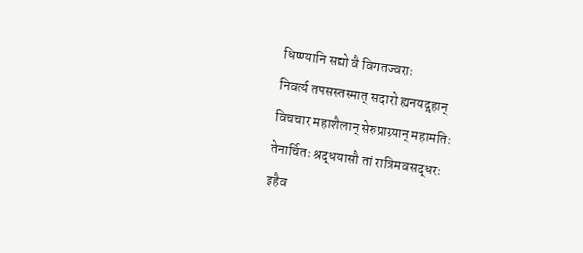धिष्ण्यानि सद्यो वै विगतज्वराः
निवर्त्य तपसस्तस्मात् सदारो ह्यनयद्गृहान्
विचचार महाशैलान् सेरुप्राग्र्यान् महामतिः
तेनार्चितः श्रद्धयासौ तां रात्रिमवसद्धरः
इहैव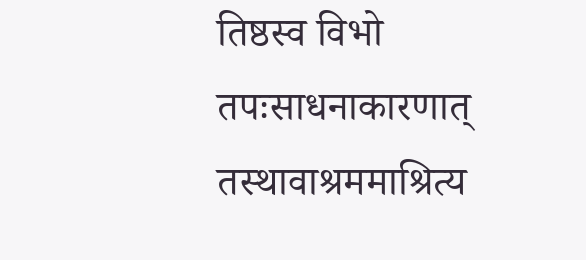तिष्ठस्व विभो तपःसाधनाकारणात्
तस्थावाश्रममाश्रित्य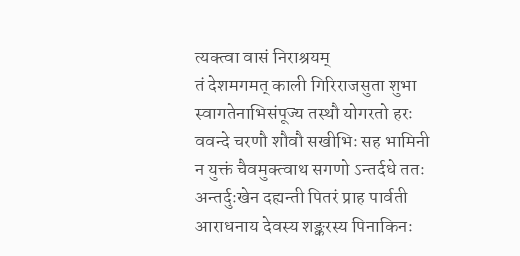त्यक्त्वा वासं निराश्रयम्
तं देशमगमत् काली गिरिराजसुता शुभा
स्वागतेनाभिसंपूज्य तस्थौ योगरतो हरः
ववन्दे चरणौ शौवौ सखीभिः सह भामिनी
न युक्तं चैवमुक्त्वाथ सगणो ऽन्तर्दधे ततः
अन्तर्दुःखेन दह्यन्ती पितरं प्राह पार्वती
आराधनाय देवस्य शङ्करस्य पिनाकिनः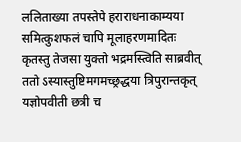ललिताख्या तपस्तेपे हराराधनाकाम्यया
समित्कुशफलं चापि मूलाहरणमादितः
कृतस्तु तेजसा युक्तो भद्रमस्त्विति साब्रवीत्
ततो ऽस्यास्तुष्टिमगमच्छ्रद्धया त्रिपुरान्तकृत्
यज्ञोपवीती छत्री च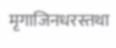मृगाजिनधरस्तथा